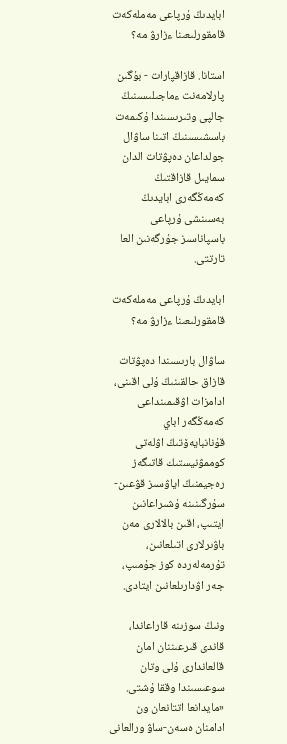ابايدىڭ ۇرپاعى مەملەكەت قامقورلىعىنا ءزارۋ مە؟

استانا. قازاقپارات - بۇگىن پارلامەنت ءماجىلىسىنىڭ جالپى وتىرىسىندا ۇكىمەت باسشىسىنىڭ اتىنا ساۋال جولداعان دەپۋتات الدان سمايىل قازاقتىڭ كەمەڭگەرى ابايدىڭ بەسىنشى ۇرپاعى باسپاناسىز جۇرگەنىن العا تارتتى.

ابايدىڭ ۇرپاعى مەملەكەت قامقورلىعىنا ءزارۋ مە؟

ساۋال بارىسىندا دەپۋتات قازاق حالقىنىڭ ۇلى اقىنى، ادامزات اۋقىمىنداعى كەمەڭگەر اباي قۇنانبايەۆتىڭ اۋلەتى كوممۋنيستىك قاتىگەز رەجيمنىڭ اياۋسىز قۋعىن-سۇرگىنىنە ۇشىراعانىن ايتىپ، اقىن بالالارى مەن باۋىرلارى اتىلعانىن، تۇرمەلەردە كوز جۇمىپ، جەر اۋدارىلعانىن ايتادى.

ونىڭ سوزىنە قاراعاندا، قاندى قىرعىننان امان قالعاندارى ۇلى وتان سوعىسىندا وققا ۇشتى. «مايدانعا اتتانعان ون ادامنان ەسەن-ساۋ ورالعانى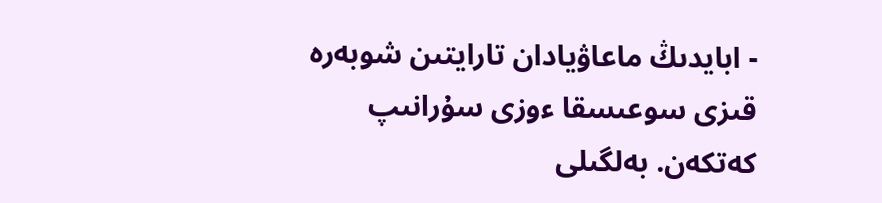- ابايدىڭ ماعاۋيادان تارايتىن شوبەرە قىزى سوعىسقا ءوزى سۇرانىپ كەتكەن. بەلگىلى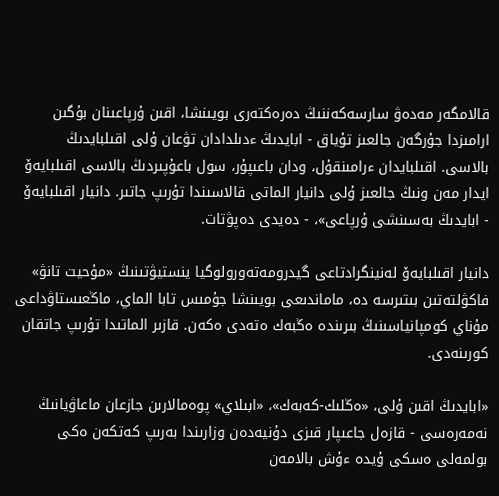قالامگەر مەدەۋ سارسەكەننىڭ دەرەكتەرى بويىنشا، اقىن ۇرپاعىنان بۇگىن ارامىزدا جۇرگەن جالعىز تۇياق - ابايدىڭ ءدىلدادان تۋعان ۇلى اقىلبايدىڭ بالاسى. اقىلبايدان ءرامىنقۇل، ودان باعىپۇر، سول باعۇپىردىڭ بالاسى اقىلبايەۆ ايدار مەن ونىڭ جالعىز ۇلى دانيار الماتى قالاسىندا تۇرىپ جاتىر. دانيار اقىلبايەۆ - ابايدىڭ بەسىنشى ۇرپاعى»، - دەيدى دەپۋتات.

دانيار اقىلبايەۆ لەنينگرادتاعى گيدرومەتەورولوگيا ينستيۋتىنىڭ «مۇحيت تانۋ» فاكۋلتەتىن بىتىرسە دە، ماماندىعى بويىنشا جۇمىس تابا الماي، ماڭعىستاۋداعى مۇناي كومپانياسىنىڭ بىرىندە ەڭبەك ەتەدى ەكەن. قازىر الماتىدا تۇرىپ جاتقان كورىنەدى.

«ابايدىڭ اقىن ۇلى، «ەڭلىك-كەبەك»، «ابىلاي» پوەمالارىن جازعان ماعاۋيانىڭ نەمەرەسى - قازەل جاعىپار قىزى دۇنيەدەن وزارىندا بەرىپ كەتكەن ەكى بولمەلى ەسكى ۇيدە ءۇش بالامەن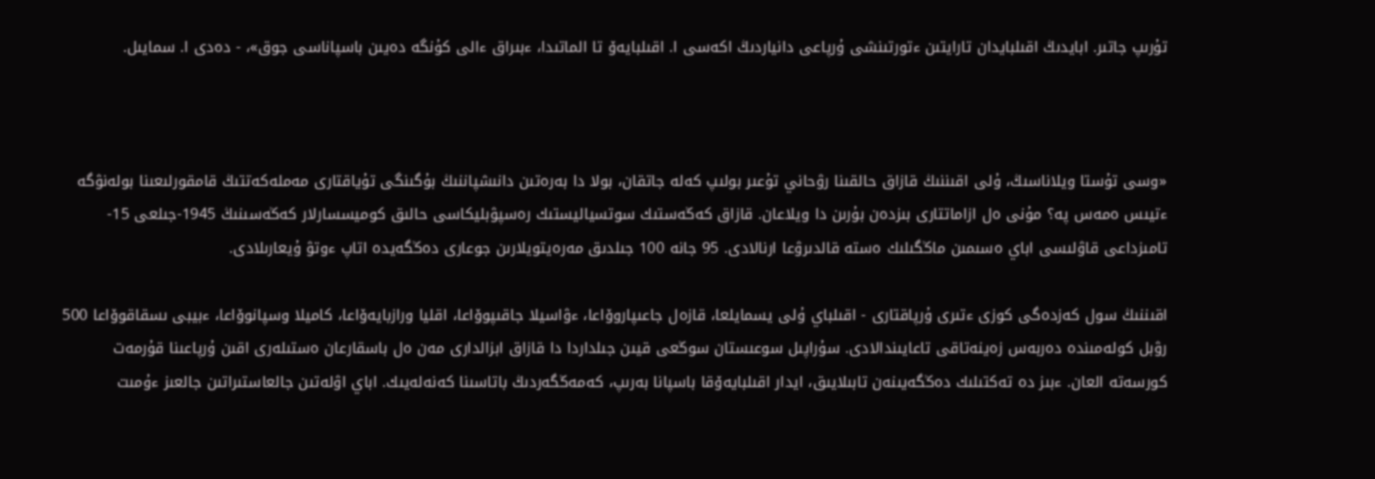تۇرىپ جاتىر. ابايدىڭ اقىلبايدان تارايتىن ءتورتىنشى ۇرپاعى دانياردىڭ اكەسى ا. اقىلبايەۆ تا الماتىدا، ءبىراق ءالى كۇنگە دەيىن باسپاناسى جوق»، - دەدى ا. سمايىل.



«وسى تۇستا ويلاناسىڭ، ۇلى اقىننىڭ قازاق حالقىنا رۋحاني تۇعىر بولىپ كەلە جاتقان، بولا دا بەرەتىن دانىشپاننىڭ بۇگىنگى تۇياقتارى مەملەكەتتىڭ قامقورلىعىنا بولەنۋگە ءتيىس ەمەس پە؟ مۇنى ەل ازاماتتارى بىزدەن بۇرىن دا ويلاعان. قازاق كەڭەستىك سوتسياليستىك رەسپۋبليكاسى حالىق كوميسسارلار كەڭەسىنىڭ 1945-جىلعى 15- تامىزداعى قاۋلىسى اباي ەسىمىن ماڭگىلىك ەستە قالدىرۋعا ارنالادى. 95 جانە 100 جىلدىق مەرەيتويلارىن جوعارى دەڭگەيدە اتاپ ءوتۋ ۇيعارىلادى.

اقىننىڭ سول كەزدەگى كوزى ءتىرى ۇرپاقتارى - اقىلباي ۇلى يسمايلعا، قازەل جاعىپاروۆاعا، ءۋاسيلا جاقىپوۆاعا، اقليا ورازبايەۆاعا، كاميلا وسپانوۆاعا، ءبيبى ىسقاقوۆاعا 500 رۋبل كولەمىندە دەربەس زەينەتاقى تاعايىندالادى. سۇراپىل سوعىستان سوڭعى قيىن جىلداردا دا قازاق ابزالدارى مەن ەل باسقارعان ەستىلەرى اقىن ۇرپاعىنا قۇرمەت كورسەتە العان. ءبىز دە تەكتىلىك دەڭگەيىنەن تابىلايىق، ايدار اقىلبايەۆقا باسپانا بەرىپ، كەمەڭگەردىڭ باتاسىنا كەنەلەيىك. اباي اۋلەتىن جالعاستىراتىن جالعىز ءۇمىت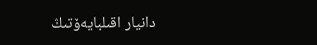دانيار اقىلبايەۆتىڭ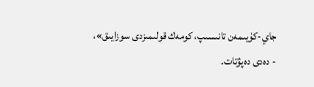جاي-كۇيىمەن تانىسىپ، كومەك قولىمىزدى سوزايىق»، - دەدى دەپۋتات.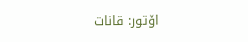اۆتور: قانات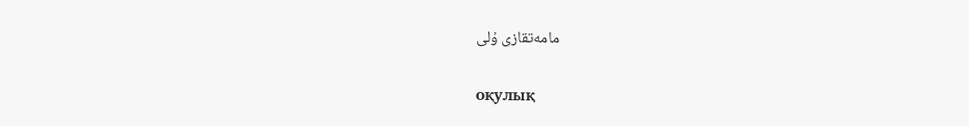مامەتقازى ۇلى

оқулық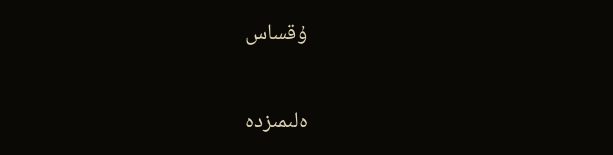ۇقساس

ەلىمىزدە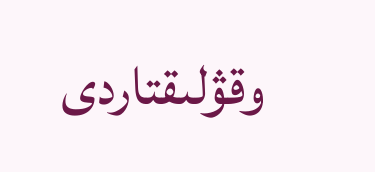وقۋلىقتاردى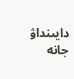دايىنداۋ جانە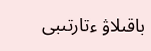باقىلاۋ ءتارتىبى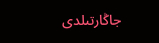جاڭارتىلدى